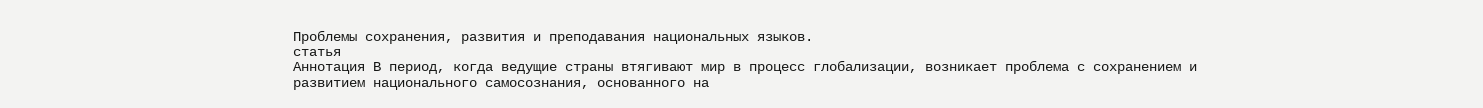Проблемы сохранения, развития и преподавания национальных языков.
статья
Аннотация В период, когда ведущие страны втягивают мир в процесс глобализации, возникает проблема с сохранением и развитием национального самосознания, основанного на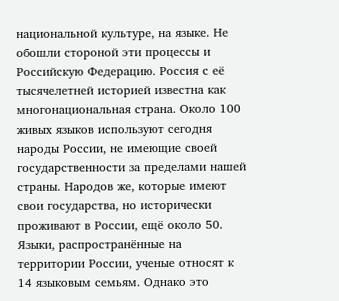национальной культуре, на языке. Не обошли стороной эти процессы и Российскую Федерацию. Россия с её тысячелетней историей известна как многонациональная страна. Около 100 живых языков используют сегодня народы России, не имеющие своей государственности за пределами нашей страны. Народов же, которые имеют свои государства, но исторически проживают в России, ещё около 50. Языки, распространённые на территории России, ученые относят к 14 языковым семьям. Однако это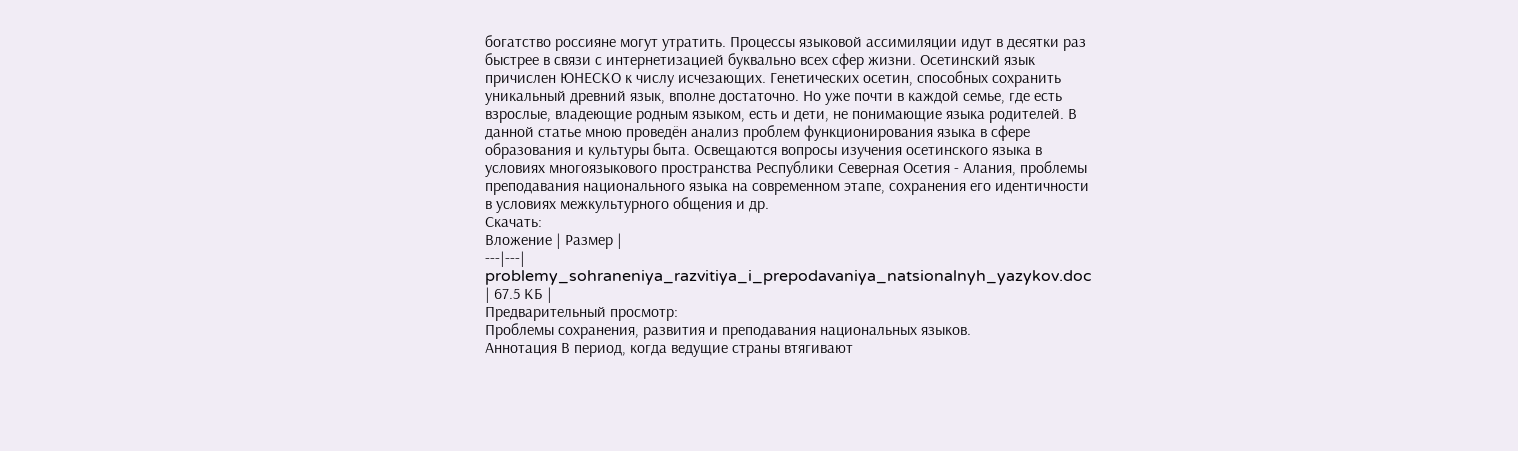богатство россияне могут утратить. Процессы языковой ассимиляции идут в десятки раз быстрее в связи с интернетизацией буквально всех сфер жизни. Осетинский язык причислен ЮНЕСКО к числу исчезающих. Генетических осетин, способных сохранить уникальный древний язык, вполне достаточно. Но уже почти в каждой семье, где есть взрослые, владеющие родным языком, есть и дети, не понимающие языка родителей. В данной статье мною проведён анализ проблем функционирования языка в сфере образования и культуры быта. Освещаются вопросы изучения осетинского языка в условиях многоязыкового пространства Республики Северная Осетия - Алания, проблемы преподавания национального языка на современном этапе, сохранения его идентичности в условиях межкультурного общения и др.
Скачать:
Вложение | Размер |
---|---|
problemy_sohraneniya_razvitiya_i_prepodavaniya_natsionalnyh_yazykov.doc | 67.5 КБ |
Предварительный просмотр:
Проблемы сохранения, развития и преподавания национальных языков.
Аннотация В период, когда ведущие страны втягивают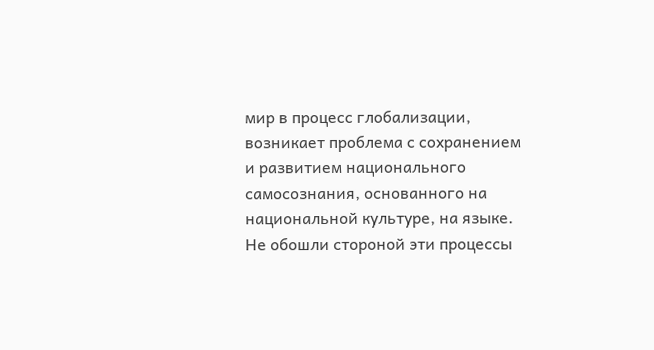мир в процесс глобализации, возникает проблема с сохранением и развитием национального самосознания, основанного на национальной культуре, на языке. Не обошли стороной эти процессы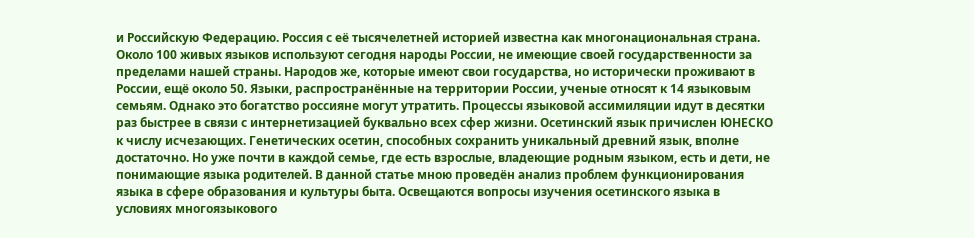и Российскую Федерацию. Россия с её тысячелетней историей известна как многонациональная страна. Около 100 живых языков используют сегодня народы России, не имеющие своей государственности за пределами нашей страны. Народов же, которые имеют свои государства, но исторически проживают в России, ещё около 50. Языки, распространённые на территории России, ученые относят к 14 языковым семьям. Однако это богатство россияне могут утратить. Процессы языковой ассимиляции идут в десятки раз быстрее в связи с интернетизацией буквально всех сфер жизни. Осетинский язык причислен ЮНЕСКО к числу исчезающих. Генетических осетин, способных сохранить уникальный древний язык, вполне достаточно. Но уже почти в каждой семье, где есть взрослые, владеющие родным языком, есть и дети, не понимающие языка родителей. В данной статье мною проведён анализ проблем функционирования языка в сфере образования и культуры быта. Освещаются вопросы изучения осетинского языка в условиях многоязыкового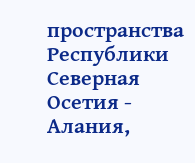пространства Республики Северная Осетия - Алания,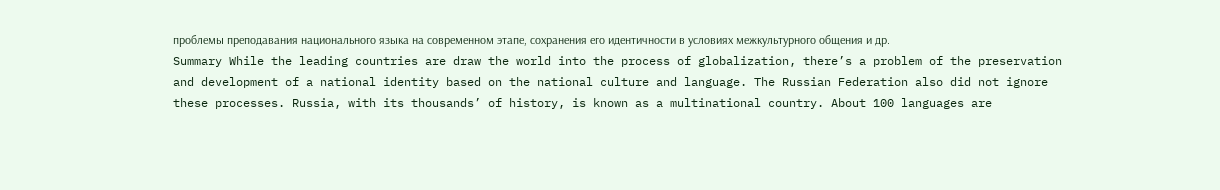проблемы преподавания национального языка на современном этапе, сохранения его идентичности в условиях межкультурного общения и др.
Summary While the leading countries are draw the world into the process of globalization, there’s a problem of the preservation and development of a national identity based on the national culture and language. The Russian Federation also did not ignore these processes. Russia, with its thousands’ of history, is known as a multinational country. About 100 languages are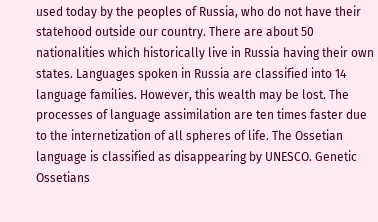used today by the peoples of Russia, who do not have their statehood outside our country. There are about 50 nationalities which historically live in Russia having their own states. Languages spoken in Russia are classified into 14 language families. However, this wealth may be lost. The processes of language assimilation are ten times faster due to the internetization of all spheres of life. The Ossetian language is classified as disappearing by UNESCO. Genetic Ossetians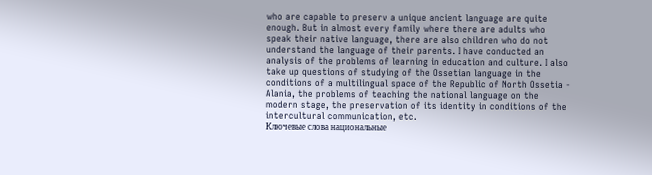who are capable to preserv a unique ancient language are quite enough. But in almost every family where there are adults who speak their native language, there are also children who do not understand the language of their parents. I have conducted an analysis of the problems of learning in education and culture. I also take up questions of studying of the Ossetian language in the conditions of a multilingual space of the Republic of North Ossetia - Alania, the problems of teaching the national language on the modern stage, the preservation of its identity in conditions of the intercultural communication, etc.
Ключевые слова национальные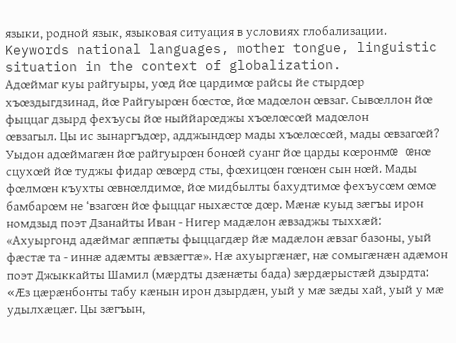языки, родной язык, языковая ситуация в условиях глобализации.
Keywords national languages, mother tongue, linguistic situation in the context of globalization.
Адœймаг куы райгуыры, уœд йœ цардимœ райсы йе стырдœр хъœздыгдзинад, йœ Райгуырœн бœстœ, йœ мадœлон œвзаг. Сывœллон йœ фыццаг дзырд фехъусы йœ ныййарœджы хъœлœсœй мадœлон
œвзагыл. Цы ис зынаргъдœр, адджындœр мады хъœлœсœй, мады œвзагœй? Уыдон адœймагæн йœ райгуырœн бонœй суанг йœ царды кœронмœ œнœ сцухœй йœ туджы фидар œвœрд сты, фœхицœн гœнœн сын нœй. Мады фœлмœн къухты œвнœлдимœ, йœ мидбылты бахудтимœ фехъусœм œмœ бамбарœм не ‘взагœн йœ фыццаг ныхæстœ дœр. Мæнæ куыд зæгъы ирон номдзыд поэт Дзанайты Иван - Нигер мадæлон æвзаджы тыххæй: «Ахуыргонд адæймаг æппæты фыццагдæр йæ мадæлон æвзаг базоны, уый фæстæ та - иннæ адæмты æвзæгтæ». Нæ ахуыргæнæг, нæ сомыгæнæн адæмон поэт Джыккайты Шамил (мæрдты дзæнæты бада) зæрдæрыстæй дзырдта: «Æз цæрæнбонты табу кæнын ирон дзырдæн, уый у мæ зæды хай, уый у мæ удылхæцæг. Цы зæгъын,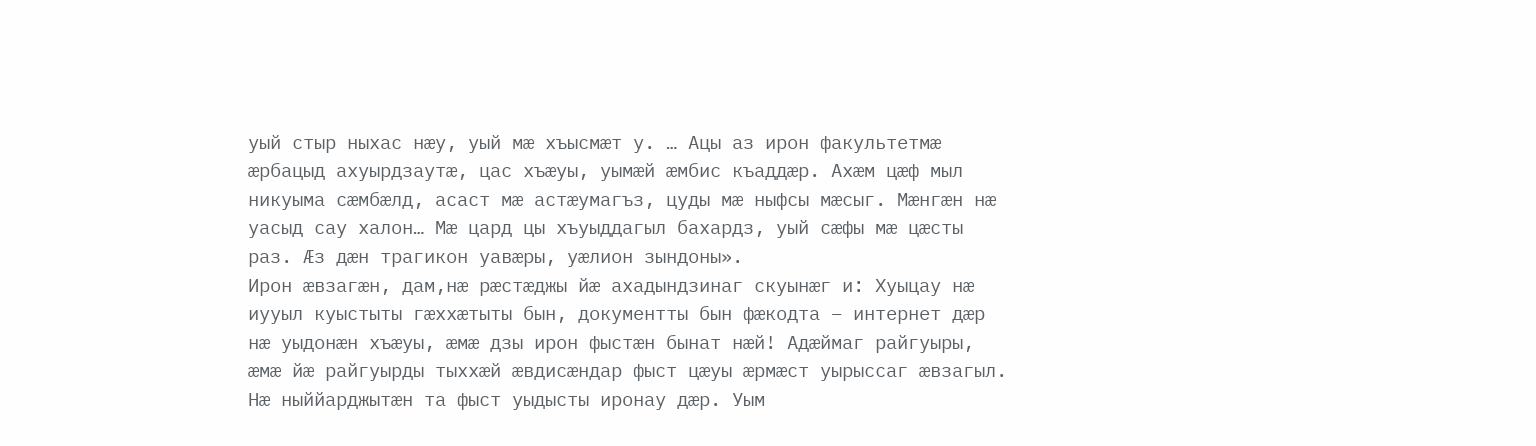уый стыр ныхас нæу, уый мæ хъысмæт у. … Ацы аз ирон факультетмæ æрбацыд ахуырдзаутæ, цас хъæуы, уымæй æмбис къаддæр. Ахæм цæф мыл никуыма сæмбæлд, асаст мæ астæумагъз, цуды мæ ныфсы мæсыг. Мæнгæн нæ уасыд сау халон… Мæ цард цы хъуыддагыл бахардз, уый сæфы мæ цæсты раз. Æз дæн трагикон уавæры, уæлион зындоны».
Ирон æвзагæн, дам,нæ рæстæджы йæ ахадындзинаг скуынæг и: Хуыцау нæ иууыл куыстыты гæххæтыты бын, документты бын фæкодта – интернет дæр нæ уыдонæн хъæуы, æмæ дзы ирон фыстæн бынат нæй! Адæймаг райгуыры, æмæ йæ райгуырды тыххæй æвдисæндар фыст цæуы æрмæст уырыссаг æвзагыл. Нæ ныййарджытæн та фыст уыдысты иронау дæр. Уым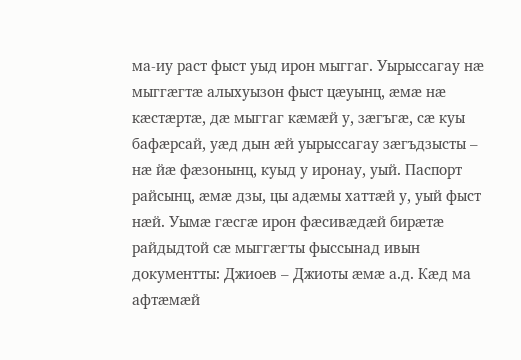ма-иу раст фыст уыд ирон мыггаг. Уырыссагау нæ мыггæгтæ алыхуызон фыст цæуынц, æмæ нæ кæстæртæ, дæ мыггаг кæмæй у, зæгъгæ, сæ куы бафæрсай, уæд дын æй уырыссагау зæгъдзысты – нæ йæ фæзонынц, куыд у иронау, уый. Паспорт райсынц, æмæ дзы, цы адæмы хаттæй у, уый фыст нæй. Уымæ гæсгæ ирон фæсивæдæй бирæтæ райдыдтой сæ мыггæгты фыссынад ивын документты: Джиоев – Джиоты æмæ а.д. Кæд ма афтæмæй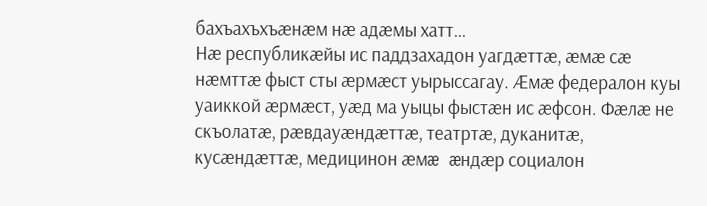бахъахъхъæнæм нæ адæмы хатт…
Нæ республикæйы ис паддзахадон уагдæттæ, æмæ сæ нæмттæ фыст сты æрмæст уырыссагау. Æмæ федералон куы уаиккой æрмæст, уæд ма уыцы фыстæн ис æфсон. Фæлæ не скъолатæ, рæвдауæндæттæ, театртæ, дуканитæ, кусæндæттæ, медицинон æмæ æндæр социалон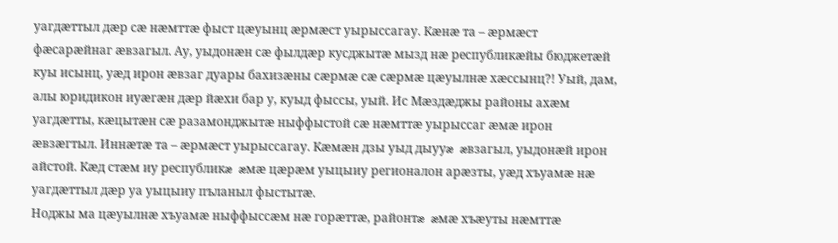уагдæттыл дæр сæ нæмттæ фыст цæуынц æрмæст уырыссагау. Кæнæ та – æрмæст фæсарæйнаг æвзагыл. Ау, уыдонæн сæ фылдæр кусджытæ мызд нæ республикæйы бюджетæй куы исынц, уæд ирон æвзаг дуары бахизæны сæрмæ сæ сæрмæ цæуылнæ хæссынц?! Уый, дам, алы юридикон иуæгæн дæр йæхи бар у, куыд фыссы, уый. Ис Мæздæджы районы ахæм уагдæтты, кæцытæн сæ разамонджытæ ныффыстой сæ нæмттæ уырыссаг æмæ ирон æвзæгтыл. Иннæтæ та – æрмæст уырыссагау. Кæмæн дзы уыд дыууæ æвзагыл, уыдонæй ирон айстой. Кæд стæм иу республикæ æмæ цæрæм уыцыиу регионалон арæзты, уæд хъуамæ нæ уагдæттыл дæр уа уыцыиу пъланыл фыстытæ.
Ноджы ма цæуылнæ хъуамæ ныффыссæм нæ горæттæ, районтæ æмæ хъæуты нæмттæ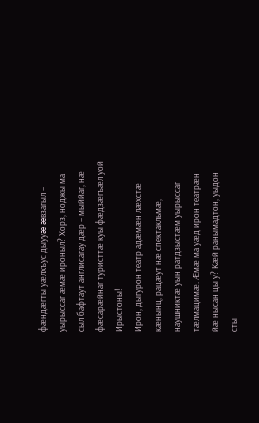фæндæгты уæлхъус дыууæ æвзагыл – уырыссаг æмæ ироныл? Хорз, ноджы ма сыл бафтаут англисагау дæр – мыййаг, нæ фæсарæйнаг туристтæ куы фæдзæгъæл уой Ирыстоны!
Ирон, дыгурон театр адæмæн лæхстæ кæнынц, рацæут нæ спектакльмæ, наушниктæ уын ратдзыстæм уырыссаг тæлмацимæ. Æмæ ма уæд ирон театрæн йæ нысан цы у? Кæй ранымадтон, уыдон сты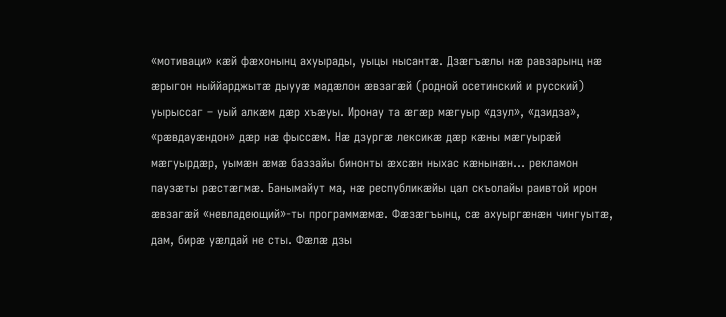«мотиваци» кæй фæхонынц ахуырады, уыцы нысантæ. Дзæгъæлы нæ равзарынц нæ æрыгон ныййарджытæ дыууæ мадæлон æвзагæй (родной осетинский и русский) уырыссаг – уый алкæм дæр хъæуы. Иронау та æгæр мæгуыр «дзул», «дзидза», «рæвдауæндон» дæр нæ фыссæм. Нæ дзургæ лексикæ дæр кæны мæгуырæй мæгуырдæр, уымæн æмæ баззайы бинонты æхсæн ныхас кæнынæн… рекламон паузæты рæстæгмæ. Банымайут ма, нæ республикæйы цал скъолайы раивтой ирон æвзагæй «невладеющий»-ты программæмæ. Фæзæгъынц, сæ ахуыргæнæн чингуытæ, дам, бирæ уæлдай не сты. Фæлæ дзы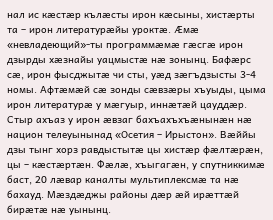нал ис кæстæр кълæсты ирон кæсыны, хистæрты та – ирон литературæйы уроктæ. Æмæ «невладеющий»-ты программæмæ гæсгæ ирон дзырды хæзнайы уацмыстæ нæ зонынц. Бафæрс сæ, ирон фысджытæ чи сты, уæд зæгъдзысты 3-4 номы. Афтæмæй сæ зонды сæвзæры хъуыды, цыма ирон литературæ у мæгуыр, иннæтæй цауддæр. Стыр ахъаз у ирон æвзаг бахъахъхъæнынæн нæ национ телеуынынад «Осетия – Ирыстон». Вæййы дзы тынг хорз равдыстытæ цы хистæр фæлтæрæн, цы – кæстæртæн. Фæлæ, хъыгагæн, у спутниккимæ баст, 20 лæвар каналты мультиплексмæ та нæ бахауд. Мæздæджы районы дæр æй ирæттæй бирæтæ нæ уынынц.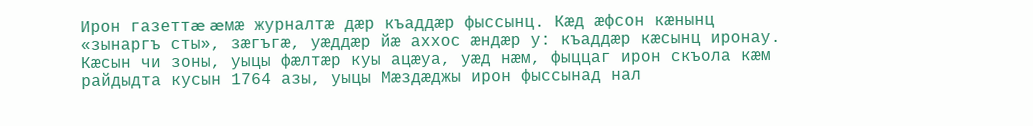Ирон газеттæ æмæ журналтæ дæр къаддæр фыссынц. Кæд æфсон кæнынц «зынаргъ сты», зæгъгæ, уæддæр йæ аххос æндæр у: къаддæр кæсынц иронау. Кæсын чи зоны, уыцы фæлтæр куы ацæуа, уæд нæм, фыццаг ирон скъола кæм райдыдта кусын 1764 азы, уыцы Мæздæджы ирон фыссынад нал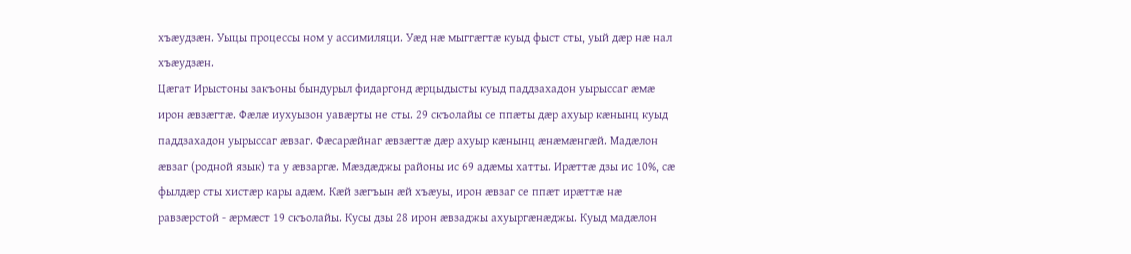хъæудзæн. Уыцы процессы ном у ассимиляци. Уæд нæ мыггæгтæ куыд фыст сты, уый дæр нæ нал хъæудзæн.
Цæгат Ирыстоны закъоны бындурыл фидаргонд æрцыдысты куыд паддзахадон уырыссаг æмæ ирон æвзæгтæ. Фæлæ иухуызон уавæрты не сты. 29 скъолайы се ппæты дæр ахуыр кæнынц куыд паддзахадон уырыссаг æвзаг. Фæсарæйнаг æвзæгтæ дæр ахуыр кæнынц æнæмæнгæй. Мадæлон æвзаг (родной язык) та у æвзаргæ. Мæздæджы районы ис 69 адæмы хатты. Ирæттæ дзы ис 10%, сæ фылдæр сты хистæр кары адæм. Кæй зæгъын æй хъæуы, ирон æвзаг се ппæт ирæттæ нæ равзæрстой - æрмæст 19 скъолайы. Кусы дзы 28 ирон æвзаджы ахуыргæнæджы. Куыд мадæлон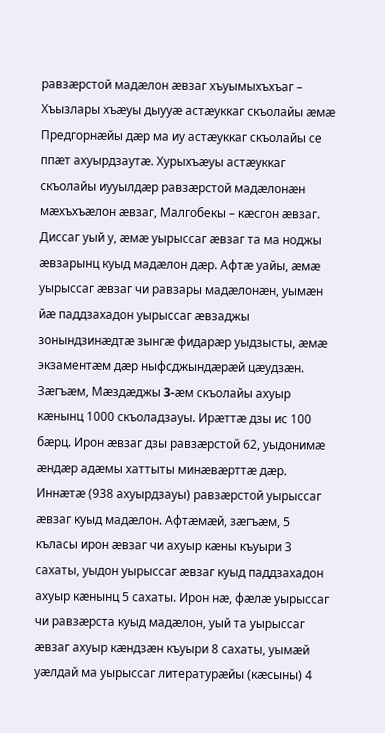равзæрстой мадæлон æвзаг хъуымыхъхъаг – Хъызлары хъæуы дыууæ астæуккаг скъолайы æмæ Предгорнæйы дæр ма иу астæуккаг скъолайы се ппæт ахуырдзаутæ. Хурыхъæуы астæуккаг скъолайы иууылдæр равзæрстой мадæлонæн мæхъхъæлон æвзаг, Малгобекы – кæсгон æвзаг. Диссаг уый у, æмæ уырыссаг æвзаг та ма ноджы æвзарынц куыд мадæлон дæр. Афтæ уайы, æмæ уырыссаг æвзаг чи равзары мадæлонæн, уымæн йæ паддзахадон уырыссаг æвзаджы зонындзинæдтæ зынгæ фидарæр уыдзысты, æмæ экзаментæм дæр ныфсджындæрæй цæудзæн. Зæгъæм, Мæздæджы 3-æм скъолайы ахуыр кæнынц 1000 скъоладзауы. Ирæттæ дзы ис 100 бæрц. Ирон æвзаг дзы равзæрстой 62, уыдонимæ æндæр адæмы хаттыты минæвæрттæ дæр. Иннæтæ (938 ахуырдзауы) равзæрстой уырыссаг æвзаг куыд мадæлон. Афтæмæй, зæгъæм, 5 къласы ирон æвзаг чи ахуыр кæны къуыри 3 сахаты, уыдон уырыссаг æвзаг куыд паддзахадон ахуыр кæнынц 5 сахаты. Ирон нæ, фæлæ уырыссаг чи равзæрста куыд мадæлон, уый та уырыссаг æвзаг ахуыр кæндзæн къуыри 8 сахаты, уымæй уæлдай ма уырыссаг литературæйы (кæсыны) 4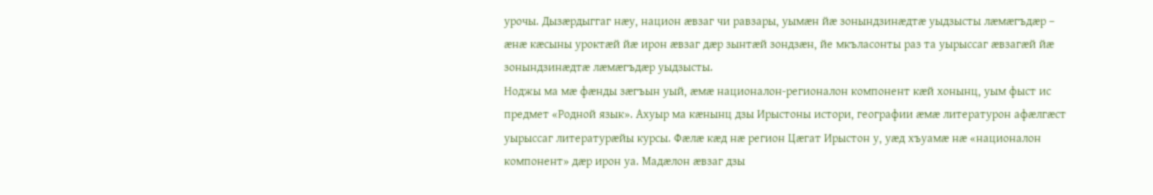урочы. Дызæрдыггаг нæу, национ æвзаг чи равзары, уымæн йæ зонындзинæдтæ уыдзысты лæмæгъдæр – æнæ кæсыны уроктæй йæ ирон æвзаг дæр зынтæй зондзæн, йе мкъласонты раз та уырыссаг æвзагæй йæ зонындзинæдтæ лæмæгъдæр уыдзысты.
Ноджы ма мæ фæнды зæгъын уый, æмæ националон-регионалон компонент кæй хонынц, уым фыст ис предмет «Родной язык». Ахуыр ма кæнынц дзы Ирыстоны истори, географии æмæ литературон афæлгæст уырыссаг литературæйы курсы. Фæлæ кæд нæ регион Цæгат Ирыстон у, уæд хъуамæ нæ «националон компонент» дæр ирон уа. Мадæлон æвзаг дзы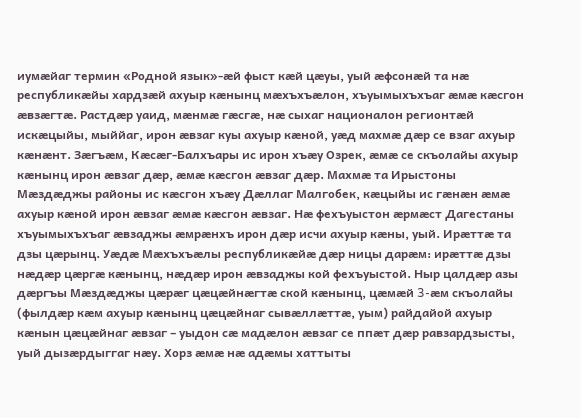иумæйаг термин «Родной язык»-æй фыст кæй цæуы, уый æфсонæй та нæ республикæйы хардзæй ахуыр кæнынц мæхъхъæлон, хъуымыхъхъаг æмæ кæсгон æвзæгтæ. Растдæр уаид, мæнмæ гæсгæ, нæ сыхаг националон регионтæй искæцыйы, мыййаг, ирон æвзаг куы ахуыр кæной, уæд махмæ дæр се взаг ахуыр кæнæнт. Зæгъæм, Кæсæг-Балхъары ис ирон хъæу Озрек, æмæ се скъолайы ахуыр кæнынц ирон æвзаг дæр, æмæ кæсгон æвзаг дæр. Махмæ та Ирыстоны Мæздæджы районы ис кæсгон хъæу Дæллаг Малгобек, кæцыйы ис гæнæн æмæ ахуыр кæной ирон æвзаг æмæ кæсгон æвзаг. Нæ фехъуыстон æрмæст Дагестаны хъуымыхъхъаг æвзаджы æмрæнхъ ирон дæр исчи ахуыр кæны, уый. Ирæттæ та дзы цæрынц. Уæдæ Мæхъхъæлы республикæйæ дæр ницы дарæм: ирæттæ дзы нæдæр цæргæ кæнынц, нæдæр ирон æвзаджы кой фехъуыстой. Ныр цалдæр азы дæргъы Мæздæджы цæрæг цæцæйнæгтæ ской кæнынц, цæмæй 3-æм скъолайы (фылдæр кæм ахуыр кæнынц цæцæйнаг сывæллæттæ, уым) райдайой ахуыр кæнын цæцæйнаг æвзаг – уыдон сæ мадæлон æвзаг се ппæт дæр равзардзысты, уый дызæрдыггаг нæу. Хорз æмæ нæ адæмы хаттыты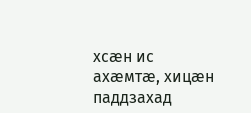хсæн ис ахæмтæ, хицæн паддзахад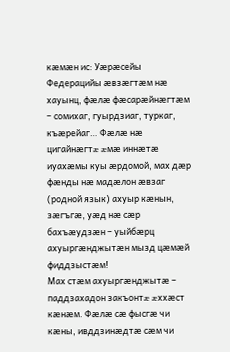кæмæн ис: Уæрæсейы Федерацийы æвзæгтæм нæ хауынц, фæлæ фæсарæйнæгтæм – сомихаг, гуырдзиаг, туркаг, къæрейаг… Фæлæ нæ цигайнæгтæ æмæ иннæтæ иуахæмы куы æрдомой, мах дæр фæнды нæ мадæлон æвзаг (родной язык) ахуыр кæнын, зæгъгæ, уæд нæ сæр бахъæудзæн – уыйбæрц ахуыргæнджытæн мызд цæмæй фиддзыстæм!
Мах стæм ахуыргæнджытæ – паддзахадон закъонтæ æххæст кæнæм. Фæлæ сæ фысгæ чи кæны, ивддзинæдтæ сæм чи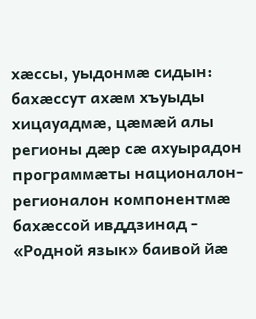хæссы, уыдонмæ сидын: бахæссут ахæм хъуыды хицауадмæ, цæмæй алы регионы дæр сæ ахуырадон программæты националон-регионалон компонентмæ бахæссой ивддзинад - «Родной язык» баивой йæ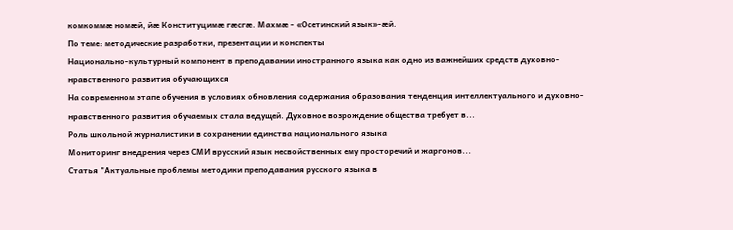комкоммæ номæй, йæ Конституцимæ гæсгæ. Махмæ - «Осетинский язык»-æй.
По теме: методические разработки, презентации и конспекты
Национально-культурный компонент в преподавании иностранного языка как одно из важнейших средств духовно-нравственного развития обучающихся
На современном этапе обучения в условиях обновления содержания образования тенденция интеллектуального и духовно-нравственного развития обучаемых стала ведущей. Духовное возрождение общества требует в...
Роль школьной журналистики в сохранении единства национального языка
Мониторинг внедрения через СМИ врусский язык несвойственных ему просторечий и жаргонов...
Статья "Актуальные проблемы методики преподавания русского языка в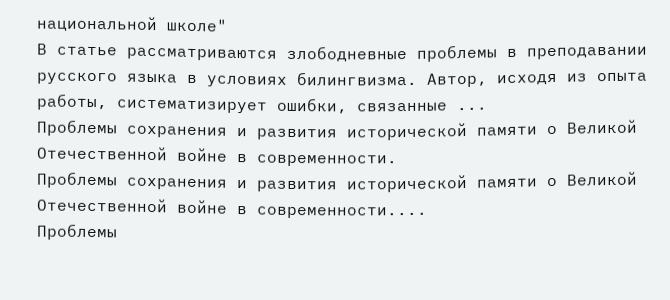национальной школе"
В статье рассматриваются злободневные проблемы в преподавании русского языка в условиях билингвизма. Автор, исходя из опыта работы, систематизирует ошибки, связанные ...
Проблемы сохранения и развития исторической памяти о Великой Отечественной войне в современности.
Проблемы сохранения и развития исторической памяти о Великой Отечественной войне в современности....
Проблемы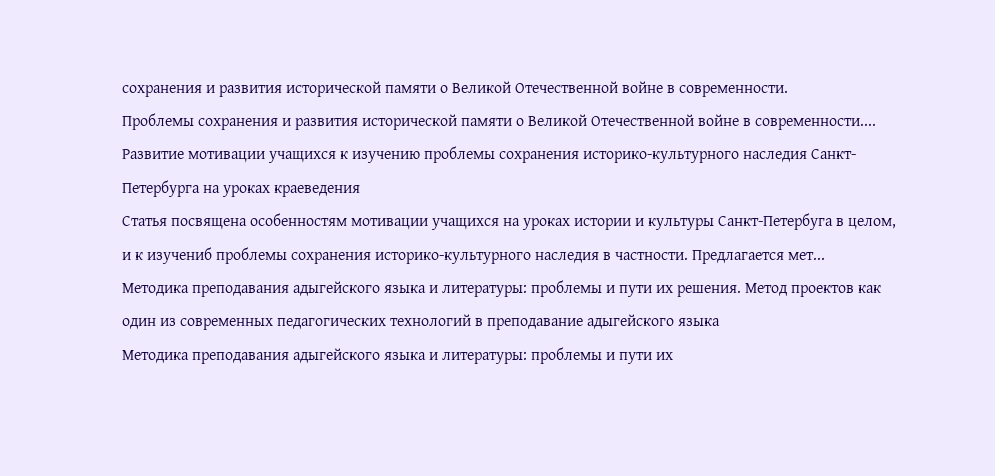сохранения и развития исторической памяти о Великой Отечественной войне в современности.
Проблемы сохранения и развития исторической памяти о Великой Отечественной войне в современности....
Развитие мотивации учащихся к изучению проблемы сохранения историко-культурного наследия Санкт-Петербурга на уроках краеведения
Статья посвящена особенностям мотивации учащихся на уроках истории и культуры Санкт-Петербуга в целом, и к изучениб проблемы сохранения историко-культурного наследия в частности. Предлагается мет...
Методика преподавания адыгейского языка и литературы: проблемы и пути их решения. Метод проектов как один из современных педагогических технологий в преподавание адыгейского языка
Методика преподавания адыгейского языка и литературы: проблемы и пути их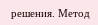решения. Метод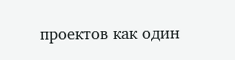проектов как один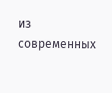из современных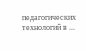педагогических технологий в ...